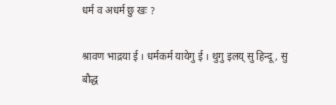धर्म व अधर्म छु खः ?

श्रावण भाद्रया ई । धर्मकर्म यायेगु ई । थुगु इलय् सु हिन्दू, सु बौद्ध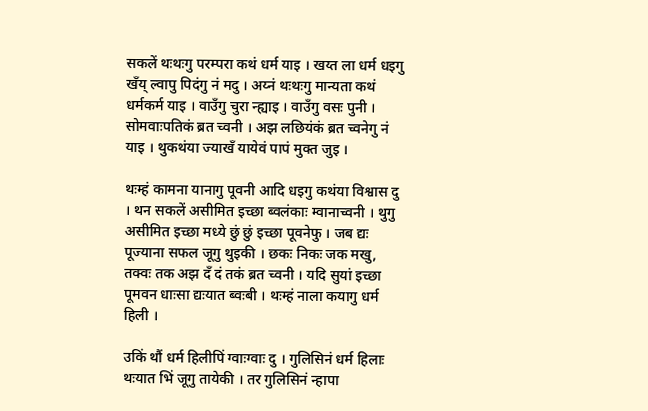सकलें थःथःगु परम्परा कथं धर्म याइ । खय्त ला धर्म धइगु खँय् ल्वापु पिदंगु नं मदु । अय्नं थःथःगु मान्यता कथं धर्मकर्म याइ । वाउँगु चुरा न्ह्याइ । वाउँगु वसः पुनी । सोमवाःपतिकं ब्रत च्वनी । अझ लछियंकं ब्रत च्वनेगु नं याइ । थुकथंया ज्याखँ यायेवं पापं मुक्त जुइ ।

थःम्हं कामना यानागु पूवनी आदि धइगु कथंया विश्वास दु । थन सकलें असीमित इच्छा ब्वलंकाः म्वानाच्वनी । थुगु असीमित इच्छा मध्ये छुं छुं इच्छा पूवनेफु । जब द्यः पूज्याना सफल जूगु थुइकी । छकः निकः जक मखु, तक्वः तक अझ दँ दं तकं ब्रत च्वनी । यदि सुयां इच्छा पूमवन धाःसा द्यःयात ब्वःबी । थःम्हं नाला कयागु धर्म हिली ।

उकिं थौं धर्म हिलीपिं ग्वाःग्वाः दु । गुलिसिनं धर्म हिलाः थःयात भिं जूगु तायेकी । तर गुलिसिनं न्हापा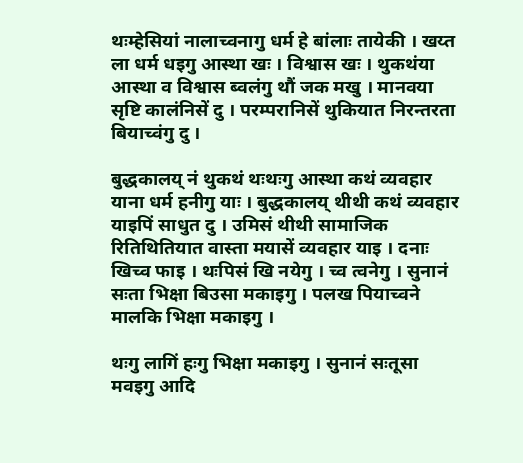थःम्हेसियां नालाच्वनागु धर्म हे बांलाः तायेकी । खय्त ला धर्म धइगु आस्था खः । विश्वास खः । थुकथंया आस्था व विश्वास ब्वलंगु थौं जक मखु । मानवया सृष्टि कालंनिसें दु । परम्परानिसें थुकियात निरन्तरता बियाच्वंगु दु ।

बुद्धकालय् नं थुकथं थःथःगु आस्था कथं व्यवहार याना धर्म हनीगु याः । बुद्धकालय् थीथी कथं व्यवहार याइपिं साधुत दु । उमिसं थीथी सामाजिक रितिथितियात वास्ता मयासें व्यवहार याइ । दनाः खिच्व फाइ । थःपिसं खि नयेगु । च्व त्वनेगु । सुनानं सःता भिक्षा बिउसा मकाइगु । पलख पियाच्वने मालकि भिक्षा मकाइगु ।

थःगु लागिं हःगु भिक्षा मकाइगु । सुनानं सःतूसा मवइगु आदि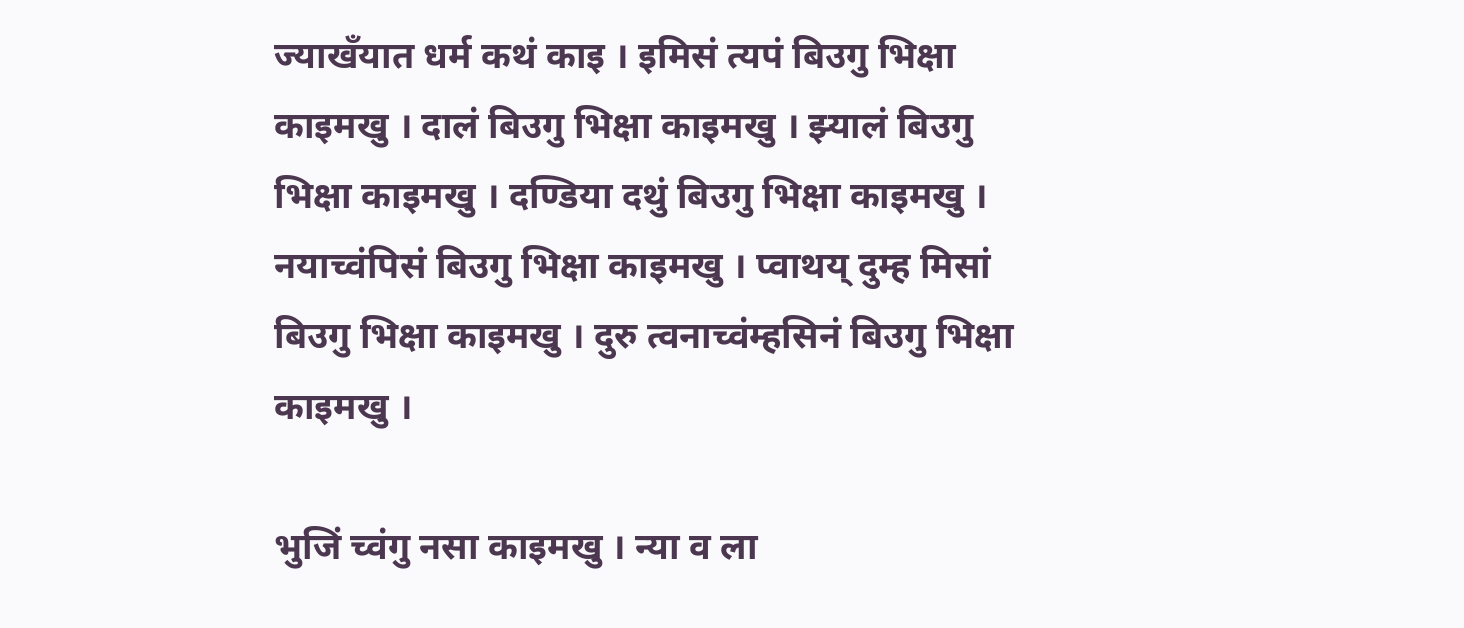ज्याखँयात धर्म कथं काइ । इमिसं त्यपं बिउगु भिक्षा काइमखु । दालं बिउगु भिक्षा काइमखु । झ्यालं बिउगु भिक्षा काइमखु । दण्डिया दथुं बिउगु भिक्षा काइमखु । नयाच्वंपिसं बिउगु भिक्षा काइमखु । प्वाथय् दुम्ह मिसां बिउगु भिक्षा काइमखु । दुरु त्वनाच्वंम्हसिनं बिउगु भिक्षा काइमखु ।

भुजिं च्वंगु नसा काइमखु । न्या व ला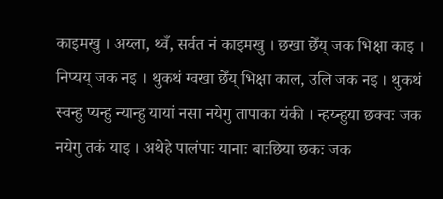काइमखु । अय्ला, थ्वँ, सर्वत नं काइमखु । छखा छेँय् जक भिक्षा काइ । निप्यय् जक नइ । थुकथं ग्वखा छेँय् भिक्षा काल, उलि जक नइ । थुकथं स्वन्हु प्यन्हु न्यान्हु यायां नसा नयेगु तापाका यंकी । न्हय्न्हुया छक्वः जक नयेगु तकं याइ । अथेहे पालंपाः यानाः बाःछिया छकः जक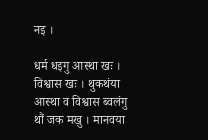नइ ।

धर्म धइगु आस्था खः । विश्वास खः । थुकथंया आस्था व विश्वास ब्वलंगु थौं जक मखु । मानवया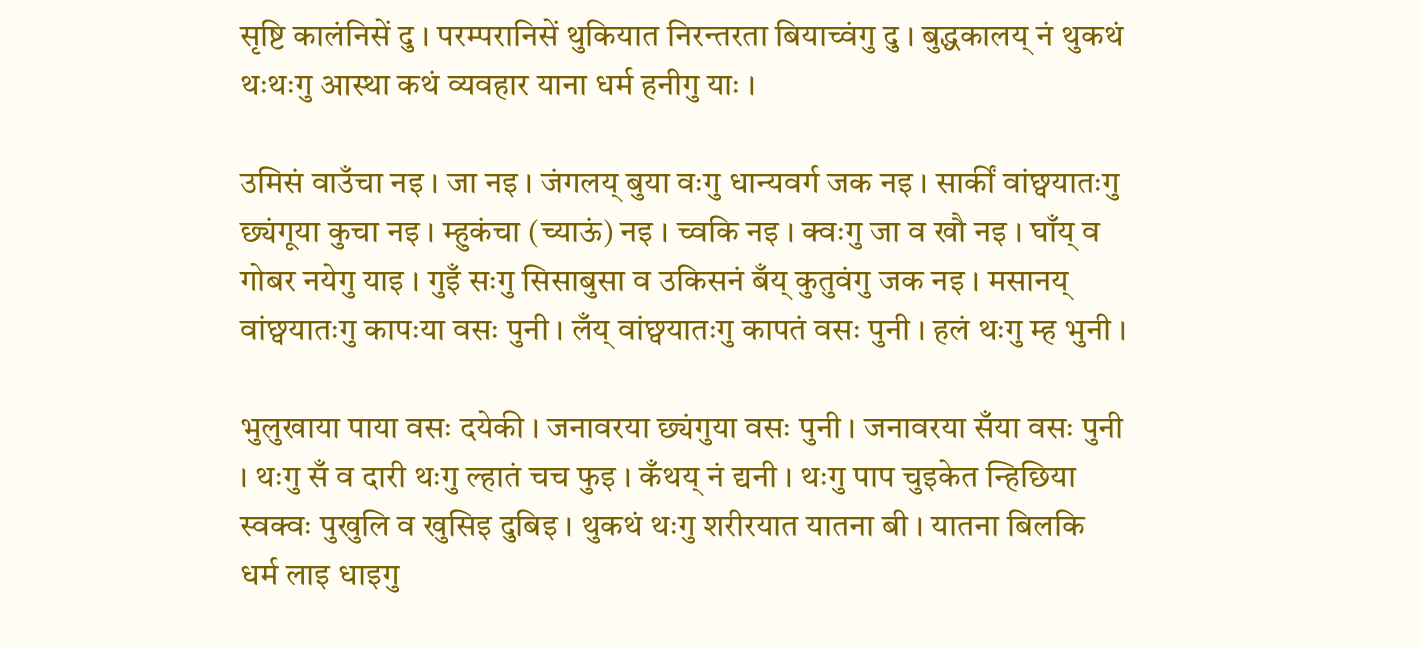सृष्टि कालंनिसें दु । परम्परानिसें थुकियात निरन्तरता बियाच्वंगु दु । बुद्धकालय् नं थुकथं थःथःगु आस्था कथं व्यवहार याना धर्म हनीगु याः ।

उमिसं वाउँचा नइ । जा नइ । जंगलय् बुया वःगु धान्यवर्ग जक नइ । सार्कीं वांछ्वयातःगु छ्यंगूया कुचा नइ । म्हुकंचा (च्याऊं) नइ । च्वकि नइ । क्वःगु जा व खौ नइ । घाँय् व गोबर नयेगु याइ । गुइँ सःगु सिसाबुसा व उकिसनं बँय् कुतुवंगु जक नइ । मसानय् वांछ्वयातःगु कापःया वसः पुनी । लँय् वांछ्वयातःगु कापतं वसः पुनी । हलं थःगु म्ह भुनी ।

भुलुखाया पाया वसः दयेकी । जनावरया छ्यंगुया वसः पुनी । जनावरया सँया वसः पुनी । थःगु सँ व दारी थःगु ल्हातं चच फुइ । कँथय् नं द्यनी । थःगु पाप चुइकेत न्हिछिया स्वक्वः पुखुलि व खुसिइ दुबिइ । थुकथं थःगु शरीरयात यातना बी । यातना बिलकि धर्म लाइ धाइगु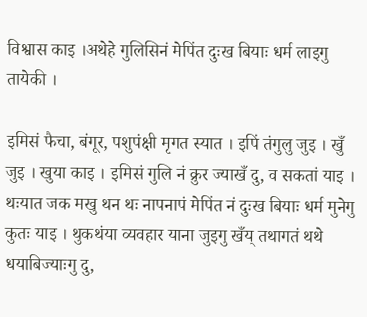विश्वास काइ ।अथेहे गुलिसिनं मेपिंत दुःख बियाः धर्म लाइगु तायेकी ।

इमिसं फैचा, बंगूर, पशुपंक्षी मृगत स्यात । इपिं तंगुलु जुइ । खुँ जुइ । खुया काइ । इमिसं गुलि नं क्रुर ज्याखँ दु, व सकतां याइ । थःयात जक मखु थन थः नापनापं मेपिंत नं दुःख बियाः धर्म मुनेगु कुतः याइ । थुकथंया व्यवहार याना जुइगु खँय् तथागतं थथे धयाबिज्याःगु दु,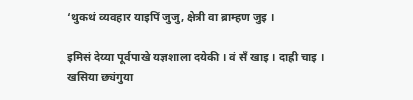‘थुकथं व्यवहार याइपिं जुजु, क्षेत्री वा ब्राम्हण जुइ ।

इमिसं देय्या पूर्वपाखे यज्ञशाला दयेकी । वं सँ खाइ । दाह्री चाइ । खसिया छ्यंगुया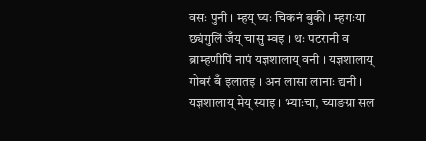वसः पुनी । म्हय् घ्यः चिकनं बुकी । म्हगःया छ्यंगुलिं जँय् चासु म्वइ । थः पटरानी व ब्राम्हणीपिं नापं यज्ञशालाय् वनी । यज्ञशालाय् गोबरं बँ इलातइ । अन लासा लानाः द्यनी । यज्ञशालाय् मेय् स्याइ । भ्याःचा, च्याङग्रा सल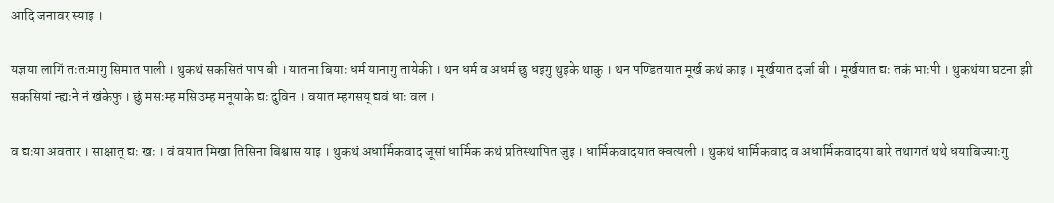आदि जनावर स्याइ ।

यज्ञया लागिं तःतःमागु सिमात पाली । थुकथं सकसितं पाप बी । यातना बियाः धर्म यानागु तायेकी । थन धर्म व अधर्म छु धइगु थुइके थाकु । थन पण्डितयात मूर्ख कथं काइ । मूर्खयात दर्जा बी । मूर्खयात द्यः तकं भाःपी । थुकथंया घटना झी सकसियां न्ह्यःने नं खंकेफु । छुं मसःम्ह मसिउम्ह मनूयाके द्यः दुविन । वयात म्हगसय् द्यवं धाः वल ।

व द्यःया अवतार । साक्षात् द्यः खः । वं वयात मिखा तिसिना बिश्वास याइ । थुकथं अधार्मिकवाद जूसां धार्मिक कथं प्रतिस्थापित जुइ । धार्मिकवादयात क्वत्यली । थुकथं धार्मिकवाद व अधार्मिकवादया बारे तथागतं थथे धयाबिज्याःगु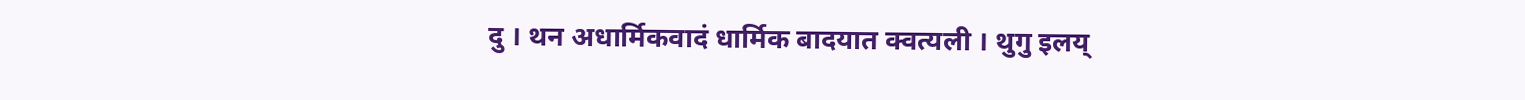दु । थन अधार्मिकवादं धार्मिक बादयात क्वत्यली । थुगु इलय्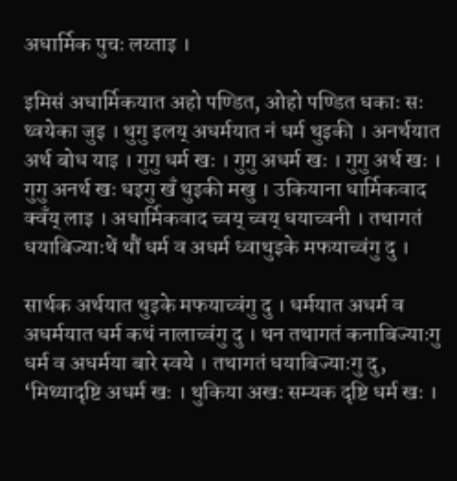अधार्मिक पुचः लय्ताइ ।

इमिसं अधार्मिकयात अहो पण्डित, ओहो पण्डित धकाः सः थ्वयेका जुइ । थुगु इलय् अधर्मयात नं धर्म थुइकी । अनर्थयात अर्थ बोध याइ । गुगु धर्म खः । गुगु अधर्म खः । गुगु अर्थ खः । गुगु अनर्थ खः धइगु खँ थुइकी मखु । उकियाना धार्मिकवाद क्वँय् लाइ । अधार्मिकवाद च्वय् च्वय् धयाच्वनी । तथागतं धयाबिज्याःथें थौं धर्म व अधर्म ध्वाथुइके मफयाच्वंगु दु ।

सार्थक अर्थयात थुइके मफयाच्वंगु दु । धर्मयात अधर्म व अधर्मयात धर्म कथं नालाच्वंगु दु । थन तथागतं कनाबिज्याःगु धर्म व अधर्मया बारे स्वये । तथागतं धयाबिज्याःगु दु, ‘मिथ्यादृष्टि अधर्म खः । थुकिया अखः सम्यक दृष्टि धर्म खः ।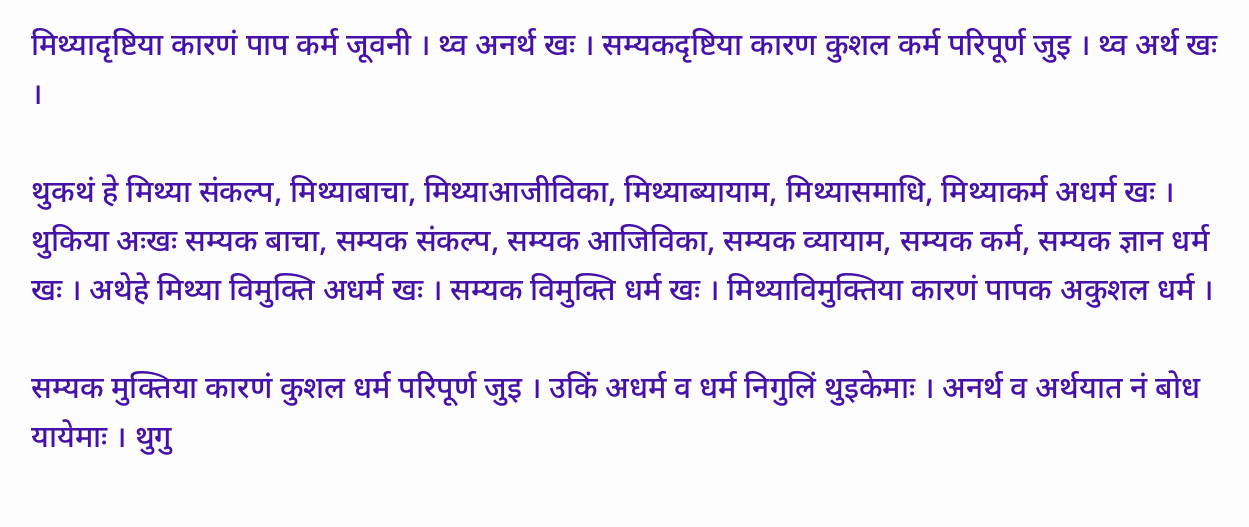मिथ्यादृष्टिया कारणं पाप कर्म जूवनी । थ्व अनर्थ खः । सम्यकदृष्टिया कारण कुशल कर्म परिपूर्ण जुइ । थ्व अर्थ खः ।

थुकथं हे मिथ्या संकल्प, मिथ्याबाचा, मिथ्याआजीविका, मिथ्याब्यायाम, मिथ्यासमाधि, मिथ्याकर्म अधर्म खः । थुकिया अःखः सम्यक बाचा, सम्यक संकल्प, सम्यक आजिविका, सम्यक व्यायाम, सम्यक कर्म, सम्यक ज्ञान धर्म खः । अथेहे मिथ्या विमुक्ति अधर्म खः । सम्यक विमुक्ति धर्म खः । मिथ्याविमुक्तिया कारणं पापक अकुशल धर्म ।

सम्यक मुक्तिया कारणं कुशल धर्म परिपूर्ण जुइ । उकिं अधर्म व धर्म निगुलिं थुइकेमाः । अनर्थ व अर्थयात नं बोध यायेमाः । थुगु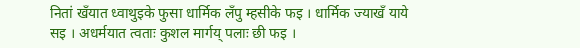नितां खँयात ध्वाथुइके फुसा धार्मिक लँपु म्हसीके फइ । धार्मिक ज्याखँ याये सइ । अधर्मयात त्वताः कुशल मार्गय् पलाः छी फइ ।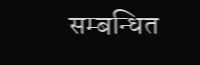सम्बन्धित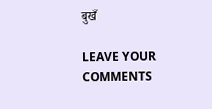बुखँ

LEAVE YOUR COMMENTS